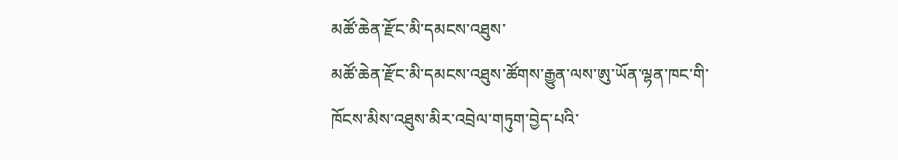མཚོ་ཆེན་རྫོང་མི་དམངས་འཐུས་
མཚོ་ཆེན་རྫོང་མི་དམངས་འཐུས་ཚོགས་རྒྱུན་ལས་ཨུ་ཡོན་ལྷན་ཁང་གི་
ཁོངས་མིས་འཐུས་མིར་འབྲེལ་གཏུག་བྱེད་པའི་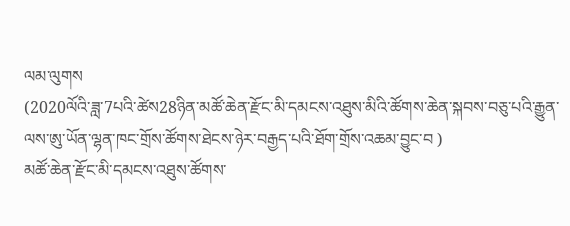ལམ་ལུགས
(2020ལོའི་ཟླ་7པའི་ཚེས28ཉིན་མཚོ་ཆེན་རྫོང་མི་དམངས་འཐུས་མིའི་ཚོགས་ཆེན་སྐབས་བཅུ་པའི་རྒྱུན་ལས་ཨུ་ཡོན་ལྷན་ཁང་གྲོས་ཚོགས་ཐེངས་ཉེར་བརྒྱད་པའི་ཐོག་གྲོས་འཆམ་བྱུང་བ )
མཚོ་ཆེན་རྫོང་མི་དམངས་འཐུས་ཚོགས་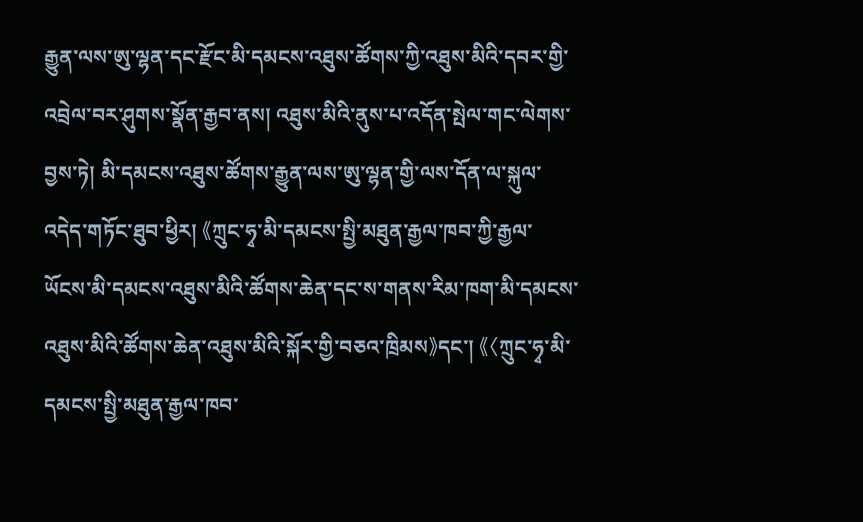རྒྱུན་ལས་ཨུ་ལྷན་དང་རྫོང་མི་དམངས་འཐུས་ཚོགས་ཀྱི་འཐུས་མིའི་དབར་གྱི་འབྲེལ་བར་ཤུགས་སྣོན་རྒྱབ་ནས། འཐུས་མིའི་ནུས་པ་འདོན་སྤེལ་གང་ལེགས་བྱས་ཏེ། མི་དམངས་འཐུས་ཚོགས་རྒྱུན་ལས་ཨུ་ལྷན་གྱི་ལས་དོན་ལ་སྐུལ་འདེད་གཏོང་ཐུབ་ཕྱིར། 《ཀྲུང་ཧྭ་མི་དམངས་སྤྱི་མཐུན་རྒྱལ་ཁབ་ཀྱི་རྒྱལ་ཡོངས་མི་དམངས་འཐུས་མིའི་ཚོགས་ཆེན་དང་ས་གནས་རིམ་ཁག་མི་དམངས་འཐུས་མིའི་ཚོགས་ཆེན་འཐུས་མིའི་སྐོར་གྱི་བཅའ་ཁྲིམས》དང་། 《〈ཀྲུང་ཧྭ་མི་དམངས་སྤྱི་མཐུན་རྒྱལ་ཁབ་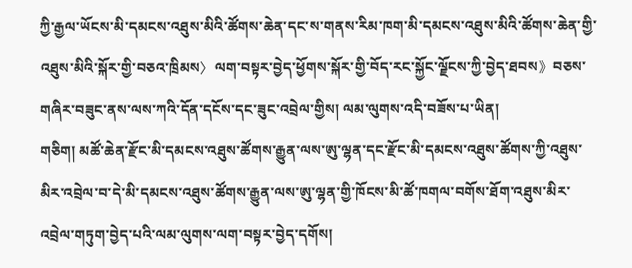ཀྱི་རྒྱལ་ཡོངས་མི་དམངས་འཐུས་མིའི་ཚོགས་ཆེན་དང་ས་གནས་རིམ་ཁག་མི་དམངས་འཐུས་མིའི་ཚོགས་ཆེན་གྱི་འཐུས་མིའི་སྐོར་གྱི་བཅའ་ཁྲིམས〉ལག་བསྟར་བྱེད་ཕྱོགས་སྐོར་གྱི་བོད་རང་སྐྱོང་ལྗོངས་ཀྱི་བྱེད་ཐབས》བཅས་གཞིར་བཟུང་ནས་ལས་ཀའི་དོན་དངོས་དང་ཟུང་འབྲེལ་གྱིས། ལམ་ལུགས་འདི་བཟོས་པ་ཡིན།
གཅིག། མཚོ་ཆེན་རྫོང་མི་དམངས་འཐུས་ཚོགས་རྒྱུན་ལས་ཨུ་ལྷན་དང་རྫོང་མི་དམངས་འཐུས་ཚོགས་ཀྱི་འཐུས་མིར་འབྲེལ་བ་དེ་མི་དམངས་འཐུས་ཚོགས་རྒྱུན་ལས་ཨུ་ལྷན་གྱི་ཁོངས་མི་ཚོ་ཁགལ་བགོས་ཐོག་འཐུས་མིར་འབྲེལ་གཏུག་བྱེད་པའི་ལམ་ལུགས་ལག་བསྟར་བྱེད་དགོས།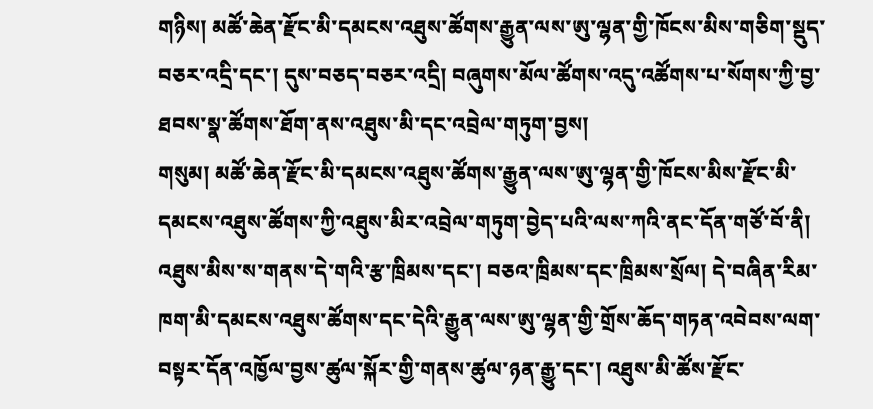གཉིས། མཚོ་ཆེན་རྫོང་མི་དམངས་འཐུས་ཚོགས་རྒྱུན་ལས་ཨུ་ལྷན་གྱི་ཁོངས་མིས་གཅིག་སྡུད་བཅར་འདྲི་དང་། དུས་བཅད་བཅར་འདྲི། བཞུགས་མོལ་ཚོགས་འདུ་འཚོགས་པ་སོགས་ཀྱི་བྱ་ཐབས་སྣ་ཚོགས་ཐོག་ནས་འཐུས་མི་དང་འབྲེལ་གཏུག་བྱས།
གསུམ། མཚོ་ཆེན་རྫོང་མི་དམངས་འཐུས་ཚོགས་རྒྱུན་ལས་ཨུ་ལྷན་གྱི་ཁོངས་མིས་རྫོང་མི་དམངས་འཐུས་ཚོགས་ཀྱི་འཐུས་མིར་འབྲེལ་གཏུག་བྱེད་པའི་ལས་ཀའི་ནང་དོན་གཙོ་བོ་ནི། འཐུས་མིས་ས་གནས་དེ་གའི་རྩ་ཁྲིམས་དང་། བཅའ་ཁྲིམས་དང་ཁྲིམས་སྲོལ། དེ་བཞིན་རིམ་ཁག་མི་དམངས་འཐུས་ཚོགས་དང་དེའི་རྒྱུན་ལས་ཨུ་ལྷན་གྱི་གྲོས་ཆོད་གཏན་འབེབས་ལག་བསྟར་དོན་འཁྱོལ་བྱས་ཚུལ་སྐོར་གྱི་གནས་ཚུལ་ཉན་རྒྱུ་དང་། འཐུས་མི་ཚོས་རྫོང་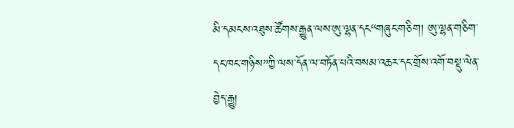མི་དམངས་འཐུས་ཚོགས་རྒྱུན་ལས་ཨུ་ལྷན་དང“གཞུང་གཅིག། ཨུ་ལྷན་གཅིག་དང་ཁང་གཉིས”ཀྱི་ལས་དོན་ལ་བཏོན་པའི་བསམ་འཆར་དང་གྲོས་འགོ་བསྡུ་ལེན་བྱེད་རྒྱུ།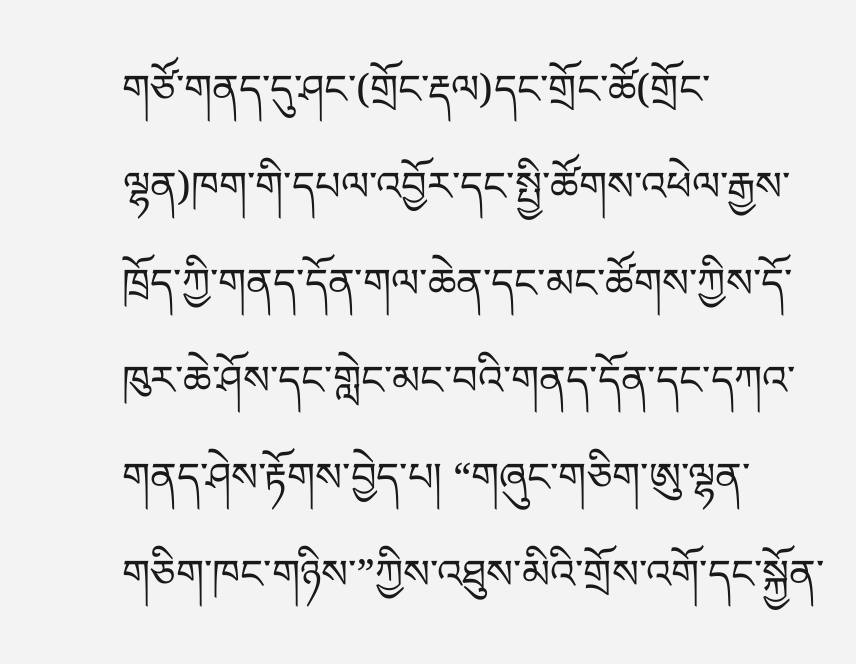གཙོ་གནད་དུ་ཤང་(གྲོང་རྡལ)དང་གྲོང་ཚོ(གྲོང་ལྷན)ཁག་གི་དཔལ་འབྱོར་དང་སྤྱི་ཚོགས་འཕེལ་རྒྱས་ཁྲོད་ཀྱི་གནད་དོན་གལ་ཆེན་དང་མང་ཚོགས་ཀྱིས་དོ་ཁུར་ཆེ་ཤོས་དང་གླེང་མང་བའི་གནད་དོན་དང་དཀའ་གནད་ཤེས་རྟོགས་བྱེད་པ། “གཞུང་གཅིག་ཨུ་ལྷན་གཅིག་ཁང་གཉིས་”ཀྱིས་འཐུས་མིའི་གྲོས་འགོ་དང་སྐྱོན་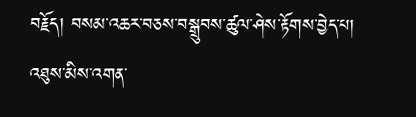བརྗོད། བསམ་འཆར་བཅས་བསྒྲུབས་ཚུལ་ཤེས་རྟོགས་བྱེད་པ། འཐུས་མིས་འགན་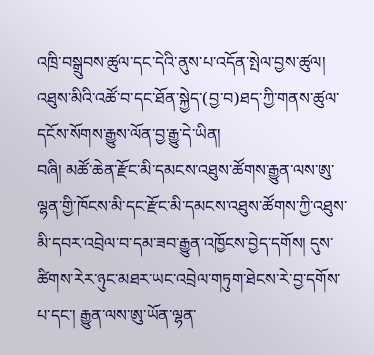འཁྲི་བསྒྲུབས་ཚུལ་དང་དེའི་ནུས་པ་འདོན་སྤེལ་བྱས་ཚུལ། འཐུས་མིའི་འཚོ་བ་དང་ཐོན་སྐྱེད་(བྱ་བ)ཐད་ཀྱི་གནས་ཚུལ་དངོས་སོགས་རྒྱུས་ལོན་བྱ་རྒྱུ་དེ་ཡིན།
བཞི། མཚོ་ཆེན་རྫོང་མི་དམངས་འཐུས་ཚོགས་རྒྱུན་ལས་ཨུ་ལྷན་གྱི་ཁོངས་མི་དང་རྫོང་མི་དམངས་འཐུས་ཚོགས་ཀྱི་འཐུས་མི་དབར་འབྲེལ་བ་དམ་ཟབ་རྒྱུན་འཁྱོངས་བྱེད་དགོས། དུས་ཚིགས་རེར་ཉུང་མཐར་ཡང་འབྲེལ་གཏུག་ཐེངས་རེ་བྱ་དགོས་པ་དང་། རྒྱུན་ལས་ཨུ་ཡོན་ལྷན་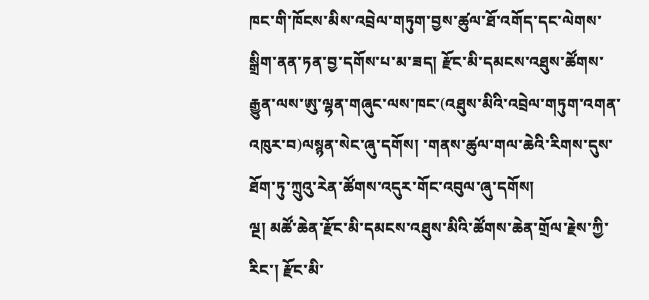ཁང་གི་ཁོངས་མིས་འབྲེལ་གཏུག་བྱས་ཚུལ་ཐོ་འགོད་དང་ལེགས་སྒྲིག་ནན་ཏན་བྱ་དགོས་པ་མ་ཟད། རྫོང་མི་དམངས་འཐུས་ཚོགས་རྒྱུན་ལས་ཨུ་ལྷན་གཞུང་ལས་ཁང་(འཐུས་མིའི་འབྲེལ་གཏུག་འགན་འཁུར་བ)ལསྙན་སེང་ཞུ་དགོས། ་གནས་ཚུལ་གལ་ཆེའི་རིགས་དུས་ཐོག་ཏུ་ཀྲུའུ་རེན་ཚོགས་འདུར་གོང་འབུལ་ཞུ་དགོས།
ལྔ། མཚོ་ཆེན་རྫོང་མི་དམངས་འཐུས་མིའི་ཚོགས་ཆེན་གྲོལ་རྗེས་ཀྱི་རིང་། རྫོང་མི་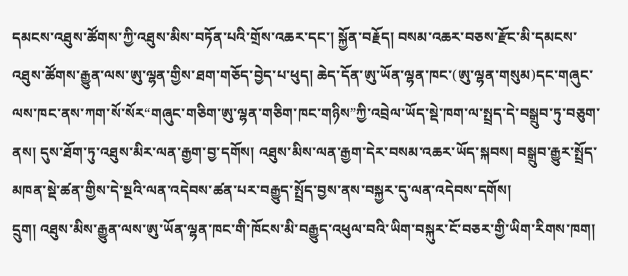དམངས་འཐུས་ཚོགས་ཀྱི་འཐུས་མིས་བཏོན་པའི་གྲོས་འཆར་དང་། སྐྱོན་བརྗོད། བསམ་འཆར་བཅས་རྫོང་མི་དམངས་འཐུས་ཚོགས་རྒྱུན་ལས་ཨུ་ལྷན་གྱིས་ཐག་གཅོད་བྱེད་པ་ཕུད། ཆེད་དོན་ཨུ་ཡོན་ལྷན་ཁང་(ཨུ་ལྷན་གསུམ)དང་གཞུང་ལས་ཁང་ནས་ཀག་སོ་སོར“གཞུང་གཅིག་ཨུ་ལྷན་གཅིག་ཁང་གཉིས”ཀྱི་འབྲེལ་ཡོད་སྡེ་ཁག་ལ་སྤྲད་དེ་བསྒྲུབ་ཏུ་བཅུག་ནས། དུས་ཐོག་ཏུ་འཐུས་མིར་ལན་རྒྱག་བྱ་དགོས། འཐུས་མིས་ལན་རྒྱག་དེར་བསམ་འཆར་ཡོད་སྐབས། བསྒྲུབ་རྒྱུར་སྤྲོད་མཁན་སྡེ་ཚན་གྱིས་དེ་སྔའི་ལན་འདེབས་ཚན་པར་བརྒྱུད་སྤྲོད་བྱས་ནས་བསྐྱར་དུ་ལན་འདེབས་དགོས།
དྲུག། འཐུས་མིས་རྒྱུན་ལས་ཨུ་ཡོན་ལྷན་ཁང་གི་ཁོངས་མི་བརྒྱུད་འཕུལ་བའི་ཡིག་བསྐུར་ངོ་བཅར་གྱི་ཡིག་རིགས་ཁག།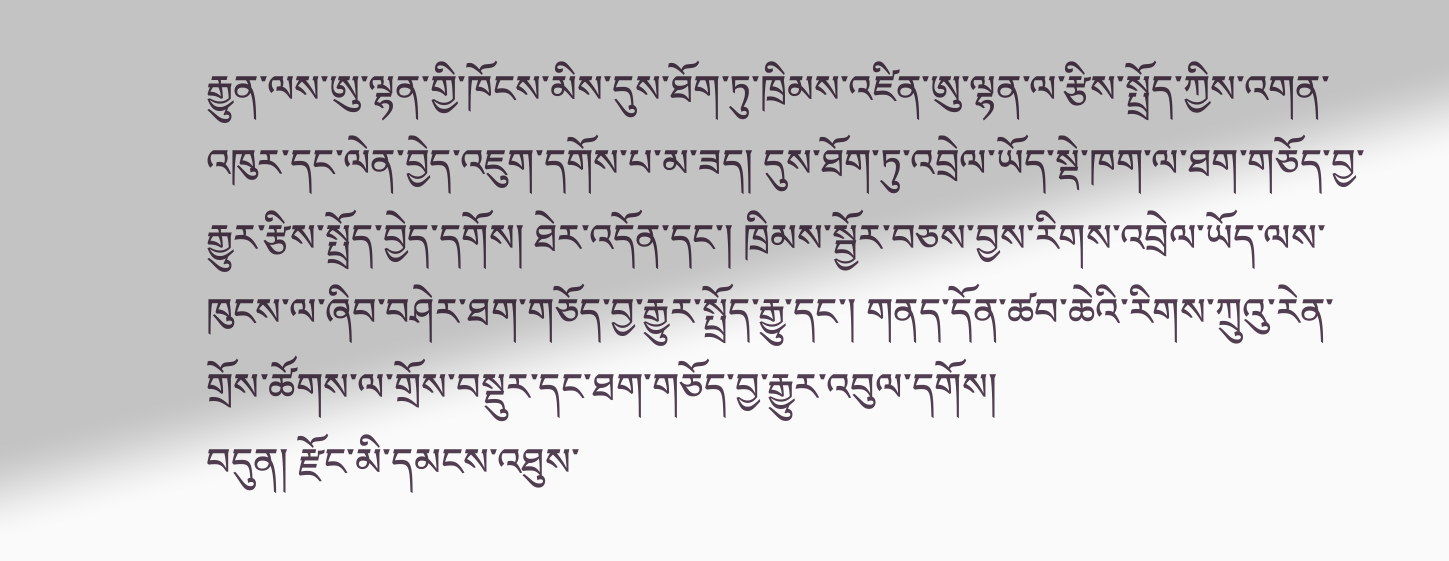རྒྱུན་ལས་ཨུ་ལྷན་གྱི་ཁོངས་མིས་དུས་ཐོག་ཏུ་ཁྲིམས་འཛིན་ཨུ་ལྷན་ལ་རྩིས་སྤྲོད་ཀྱིས་འགན་འཁུར་དང་ལེན་བྱེད་འཇུག་དགོས་པ་མ་ཟད། དུས་ཐོག་ཏུ་འབྲེལ་ཡོད་སྡེ་ཁག་ལ་ཐག་གཅོད་བྱ་རྒྱུར་རྩིས་སྤྲོད་བྱེད་དགོས། ཐེར་འདོན་དང་། ཁྲིམས་སྦྱོར་བཅས་བྱས་རིགས་འབྲེལ་ཡོད་ལས་ཁུངས་ལ་ཞིབ་བཤེར་ཐག་གཅོད་བྱ་རྒྱུར་སྤྲོད་རྒྱུ་དང་། གནད་དོན་ཚབ་ཆེའི་རིགས་ཀྲུའུ་རེན་གྲོས་ཚོགས་ལ་གྲོས་བསྡུར་དང་ཐག་གཅོད་བྱ་རྒྱུར་འབུལ་དགོས།
བདུན། རྫོང་མི་དམངས་འཐུས་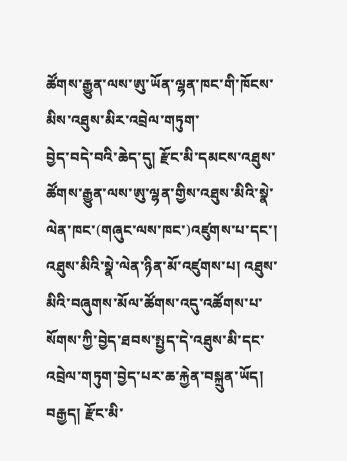ཚོགས་རྒྱུན་ལས་ཨུ་ཡོན་ལྷན་ཁང་གི་ཁོངས་མིས་འཐུས་མིར་འབྲེལ་གཏུག་
བྱེད་བདེ་བའི་ཆེད་དུ། རྫོང་མི་དམངས་འཐུས་ཚོགས་རྒྱུན་ལས་ཨུ་ལྷན་གྱིས་འཐུས་མིའི་སྣེ་ལེན་ཁང་(གཞུང་ལས་ཁང་)འཛུགས་པ་དང་། འཐུས་མིའི་སྣེ་ལེན་ཉིན་མོ་འཛུགས་པ། འཐུས་མིའི་བཞུགས་མོལ་ཚོགས་འདུ་འཚོགས་པ་སོགས་ཀྱི་བྱེད་ཐབས་སྤྱད་དེ་འཐུས་མི་དང་འབྲེལ་གཏུག་བྱེད་པར་ཆ་རྐྱེན་བསྐྲུན་ཡོད།
བརྒྱད། རྫོང་མི་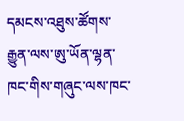དམངས་འཐུས་ཚོགས་རྒྱུན་ལས་ཨུ་ཡོན་ལྷན་ཁང་གིས་གཞུང་ལས་ཁང་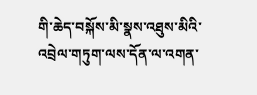གི་ཆེད་བསྐོས་མི་སྣས་འཐུས་མིའི་འབྲེལ་གཏུག་ལས་དོན་ལ་འགན་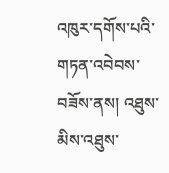འཁུར་དགོས་པའི་གཏན་འབེབས་བཟོས་ནས། འཐུས་མིས་འཐུས་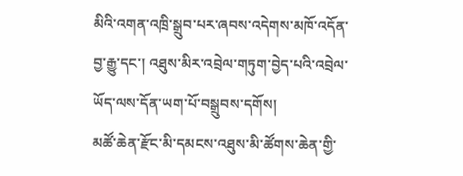མིའི་འགན་འཁྲི་སྒྲུབ་པར་ཞབས་འདེགས་མཁོ་འདོན་བྱ་རྒྱུ་དང་། འཐུས་མིར་འབྲེལ་གཏུག་བྱེད་པའི་འབྲེལ་ཡོད་ལས་དོན་ཡག་པོ་བསྒྲུབས་དགོས།
མཚོ་ཆེན་རྫོང་མི་དམངས་འཐུས་མི་ཚོགས་ཆེན་གྱི་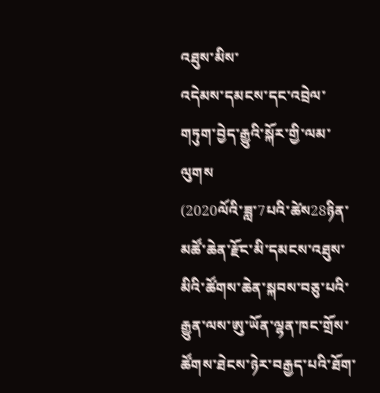འཐུས་མིས་
འདེམས་དམངས་དང་འབྲེལ་གཏུག་བྱེད་རྒྱུའི་སྐོར་གྱི་ལམ་ལུགས
(2020ལོའི་ཟླ་7པའི་ཚེས28ཉིན་མཚོ་ཆེན་རྫོང་མི་དམངས་འཐུས་མིའི་ཚོགས་ཆེན་སྐབས་བཅུ་པའི་རྒྱུན་ལས་ཨུ་ཡོན་ལྷན་ཁང་གྲོས་ཚོགས་ཐེངས་ཉེར་བརྒྱད་པའི་ཐོག་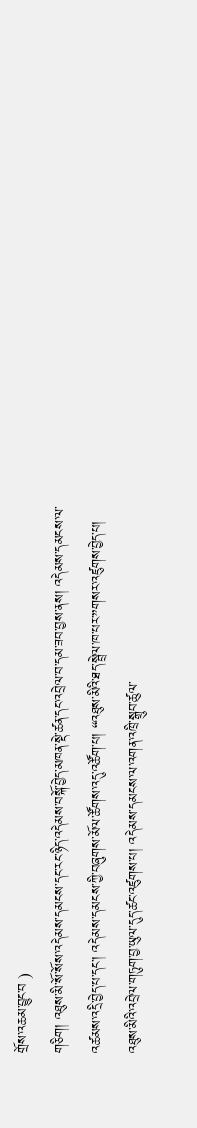གྲོས་འཆམ་བྱུང་བ )
གཅིག། འཐུས་མི་སོ་སོས་འདེམས་དམངས་དང་རང་ཉིད་འདེམས་བསྐོ་བྱེད་མཁན་སྡེ་ཚན་དང་འབྲེལ་བ་དམ་ཟབ་བྱས་ནས། འདེམས་དམངས་ལ་འཚམས་འདྲི་བྱེད་པ་དང་། འདེམས་དམངས་ཀྱི་བཞུགས་མོལ་ཚོགས་འདུ་འཚོག་པ། “འཐུས་མིའི་ཐད་སྦྲེལ་ཁ་པར་”གསར་འཛུགས་བྱེད་པ། འཐུས་མིའི་འབྲེལ་གཏུག་བྱ་ཡུལ་དུད་ཚང་འཛུགས་པ། འདེམས་དམངས་ལ་འགན་འཁྲི་སྒྲུབ་ཚུལ་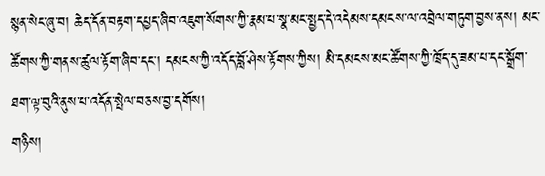སྙན་སེང་ཞུ་བ། ཆེད་དོན་བརྟག་དཔྱད་ཞིབ་འཇུག་སོགས་ཀྱི་རྣམ་པ་སྣ་མང་སྤྱད་དེ་འདེམས་དམངས་ལ་འབྲེལ་གཏུག་བྱས་ནས། མང་ཚོགས་ཀྱི་གནས་ཚུལ་རྟོག་ཞིབ་དང་། དམངས་ཀྱི་འདོད་བློ་ཤེས་རྟོགས་ཀྱིས། མི་དམངས་མང་ཚོགས་ཀྱི་ཁྲོད་དུ་ཟམ་པ་དང་སྒྲོག་ཐག་ལྟ་བུའི་ནུས་པ་འདོན་སྤེལ་བཅས་བྱ་དགོས།
གཉིས།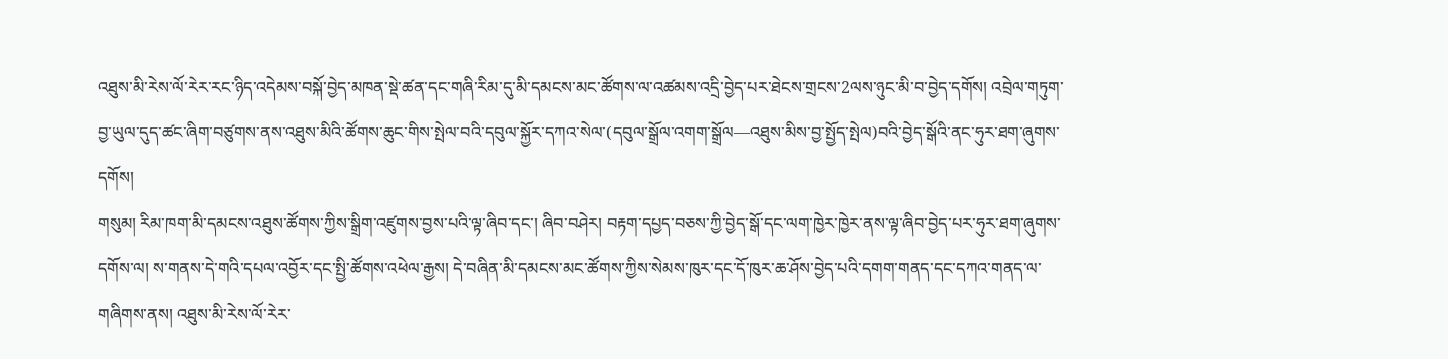འཐུས་མི་རེས་ལོ་རེར་རང་ཉིད་འདེམས་བསྐོ་བྱེད་མཁན་སྡེ་ཚན་དང་གཞི་རིམ་དུ་མི་དམངས་མང་ཚོགས་ལ་འཚམས་འདྲི་བྱེད་པར་ཐེངས་གྲངས་2ལས་ཉུང་མི་བ་བྱེད་དགོས། འབྲེལ་གཏུག་བྱ་ཡུལ་དུད་ཚང་ཞིག་བཙུགས་ནས་འཐུས་མིའི་ཚོགས་ཆུང་གིས་སྤེལ་བའི་དབུལ་སྐྱོར་དཀའ་སེལ་(དབུལ་སྒྲོལ་འགག་སྒྲོལ—འཐུས་མིས་བྱ་སྤྱོད་སྤེལ)བའི་བྱེད་སྒོའི་ནང་ཧུར་ཐག་ཞུགས་དགོས།
གསུམ། རིམ་ཁག་མི་དམངས་འཐུས་ཚོགས་ཀྱིས་སྒྲིག་འཛུགས་བྱས་པའི་ལྟ་ཞིབ་དང་། ཞིབ་བཤེར། བརྟག་དཔྱད་བཅས་ཀྱི་བྱེད་སྒོ་དང་ལག་ཁྱེར་ཁྱེར་ནས་ལྟ་ཞིབ་བྱེད་པར་ཧུར་ཐག་ཞུགས་དགོས་ལ། ས་གནས་དེ་གའི་དཔལ་འབྱོར་དང་སྤྱི་ཚོགས་འཕེལ་རྒྱས། དེ་བཞིན་མི་དམངས་མང་ཚོགས་ཀྱིས་སེམས་ཁུར་དང་དོ་ཁུར་ཆ་ཤོས་བྱེད་པའི་དགག་གནད་དང་དཀའ་གནད་ལ་གཞིགས་ནས། འཐུས་མི་རེས་ལོ་རེར་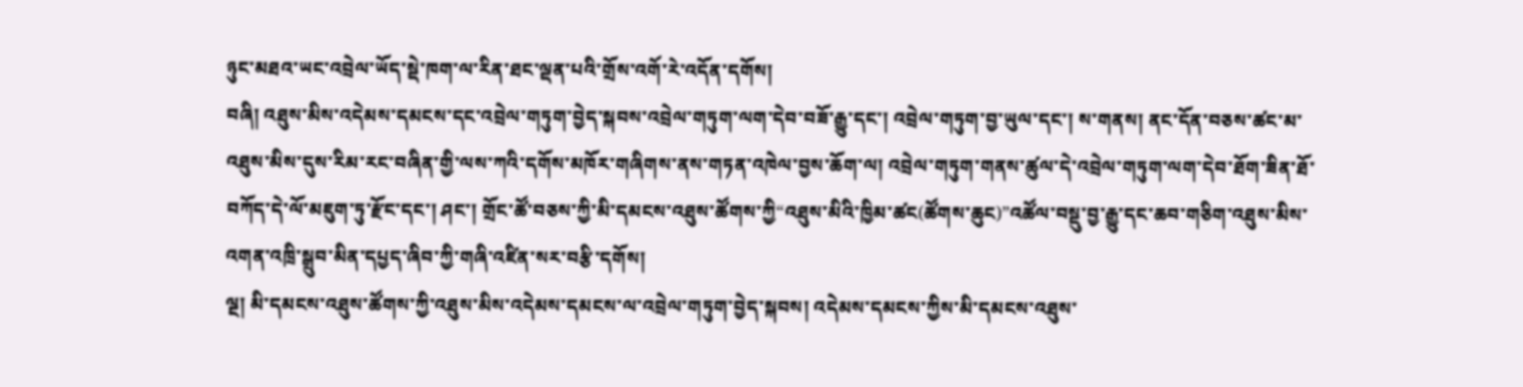ཉུང་མཐའ་ཡང་འབྲེལ་ཡོད་སྡེ་ཁག་ལ་རིན་ཐང་ལྡན་པའི་གྲོས་འགོ་རེ་འདོན་དགོས།
བཞི། འཐུས་མིས་འདེམས་དམངས་དང་འབྲེལ་གཏུག་བྱེད་སྐབས་འབྲེལ་གཏུག་ལག་དེབ་བཟོ་རྒྱུ་དང་། འབྲེལ་གཏུག་བྱ་ཡུལ་དང་། ས་གནས། ནང་དོན་བཅས་ཚང་མ་འཐུས་མིས་དུས་རིམ་རང་བཞིན་གྱི་ལས་ཀའི་དགོས་མཁོར་གཞིགས་ནས་གཏན་འཁེལ་བྱས་ཆོག་ལ། འབྲེལ་གཏུག་གནས་ཚུལ་དེ་འབྲེལ་གཏུག་ལག་དེབ་ཐོག་ཟིན་ཐོ་བཀོད་དེ་ལོ་མཇུག་ཏུ་རྫོང་དང་། ཤང་། གྲོང་ཚོ་བཅས་ཀྱི་མི་དམངས་འཐུས་ཚོགས་ཀྱི“འཐུས་མིའི་ཁྱིམ་ཚང(ཚོགས་ཆུང)”འཚོལ་བསྡུ་བྱ་རྒྱུ་དང་ཆབ་གཅིག་འཐུས་མིས་འགན་འཁྲི་སྒྲུབ་མིན་དཔྱད་ཞིབ་ཀྱི་གཞི་འཛིན་སར་བརྩི་དགོས།
ལྔ། མི་དམངས་འཐུས་ཚོགས་ཀྱི་འཐུས་མིས་འདེམས་དམངས་ལ་འབྲེལ་གཏུག་བྱེད་སྐབས། འདེམས་དམངས་ཀྱིས་མི་དམངས་འཐུས་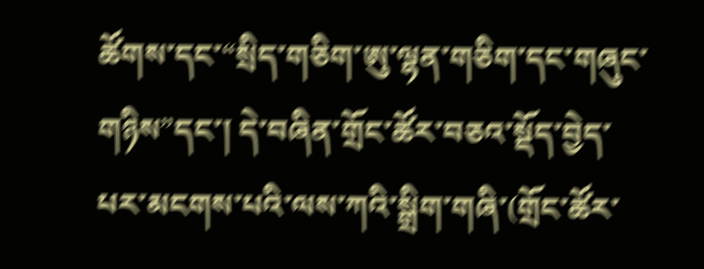ཚོགས་དང་“སྲིད་གཅིག་ཨུ་ལྷན་གཅིག་དང་གཞུང་གཉིས”དང་། དེ་བཞིན་གྲོང་ཚོར་བཅའ་སྡོད་བྱེད་པར་མངགས་པའི་ལས་ཀའི་སྒྲིག་གཞི་(གྲོང་ཚོར་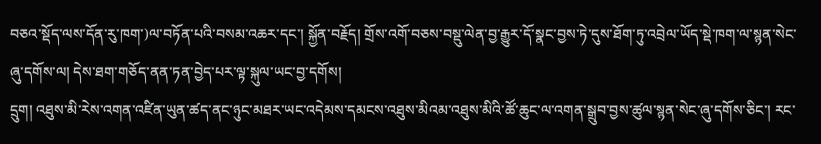བཅའ་སྡོད་ལས་དོན་རུ་ཁག་)ལ་བཏོན་པའི་བསམ་འཆར་དང་། སྐྱོན་བརྗོད། གྲོས་འགོ་བཅས་བསྡུ་ལེན་བྱ་རྒྱུར་དོ་སྣང་བྱས་ཏེ་དུས་ཐོག་ཏུ་འབྲེལ་ཡོད་སྡེ་ཁག་ལ་སྙན་སེང་ཞུ་དགོས་ལ། དེས་ཐག་གཅོད་ནན་ཏན་བྱེད་པར་ལྟ་སྐུལ་ཡང་བྱ་དགོས།
དྲུག། འཐུས་མི་རེས་འགན་འཛིན་ཡུན་ཚད་ནང་ཉུང་མཐར་ཡང་འདེམས་དམངས་འཐུས་མིའམ་འཐུས་མིའི་ཚོ་ཆུང་ལ་འགན་སྒྲུབ་བྱས་ཚུལ་སྙན་སེང་ཞུ་དགོས་ཅིང་། རང་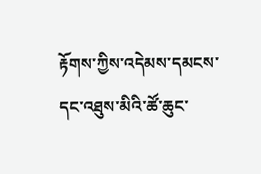རྟོགས་ཀྱིས་འདེམས་དམངས་དང་འཐུས་མིའི་ཚོ་ཆུང་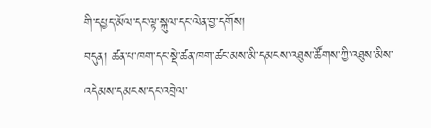གི་དཔྱད་མོལ་དང་ལྟ་སྐུལ་དང་ལེན་བྱ་དགོས།
བདུན། ཚན་པ་ཁག་དང་སྡེ་ཚན་ཁག་ཚང་མས་མི་དམངས་འཐུས་ཚོགས་ཀྱི་འཐུས་མིས་འདེམས་དམངས་དང་འབྲེལ་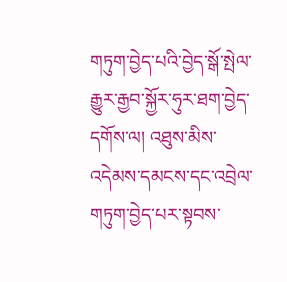གཏུག་བྱེད་པའི་བྱེད་སྒོ་སྤེལ་རྒྱུར་རྒྱབ་སྐྱོར་ཧུར་ཐག་བྱེད་དགོས་ལ། འཐུས་མིས་འདེམས་དམངས་དང་འབྲེལ་གཏུག་བྱེད་པར་སྟབས་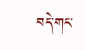བདེ་གང་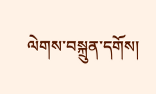ལེགས་བསྐྲུན་དགོས།